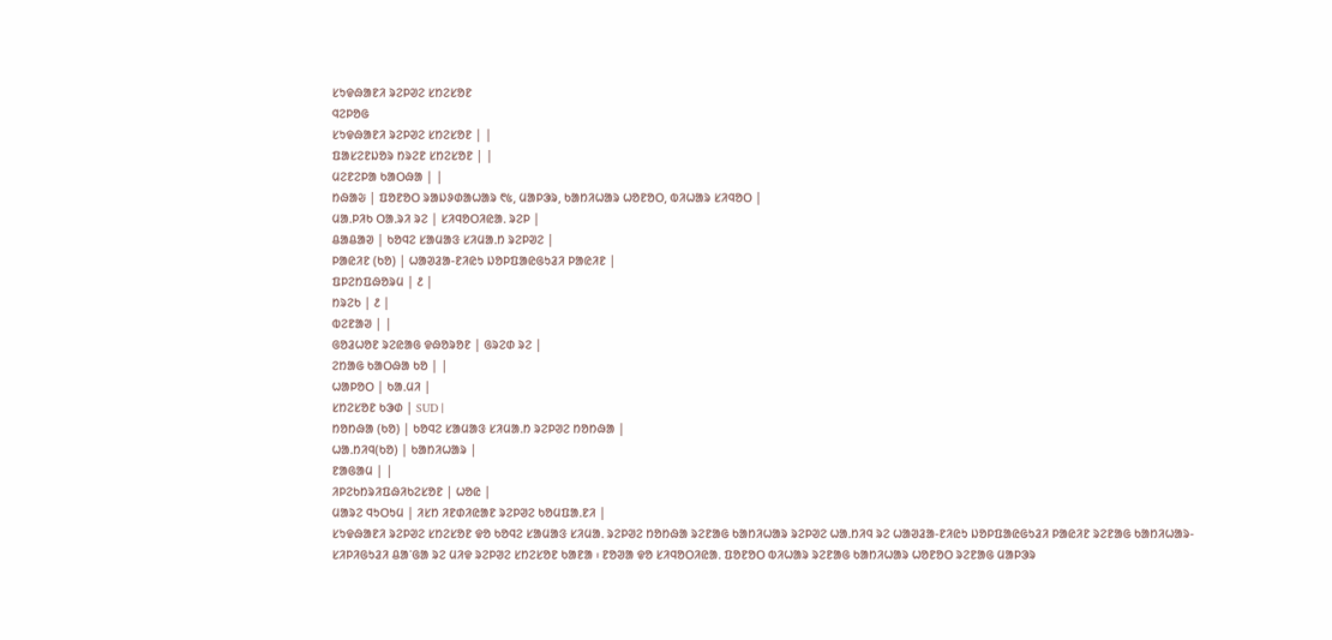ᱥᱩᱫᱷᱟᱱᱤ ᱨᱮᱞᱣᱮ ᱥᱴᱮᱥᱚᱱ
ᱧᱮᱞᱚᱜ
ᱥᱩᱫᱷᱟᱱᱤ ᱨᱮᱞᱣᱮ ᱥᱴᱮᱥᱚᱱ | |
ᱯᱟᱥᱮᱱᱡᱚᱨ ᱴᱨᱮᱱ ᱥᱴᱮᱥᱚᱱ | |
ᱢᱮᱱᱮᱞᱟ ᱠᱟᱛᱷᱟ | |
ᱴᱷᱟᱶ | ᱯᱚᱱᱚᱛ ᱨᱟᱡᱽᱰᱟᱦᱟᱨ ᱖᱕, ᱢᱟᱞᱳᱨ, ᱠᱟᱴᱤᱦᱟᱨ ᱦᱚᱱᱚᱛ, ᱵᱤᱦᱟᱨ ᱥᱤᱧᱚᱛ |
ᱢᱟᱹᱞᱤᱠ ᱛᱟᱹᱨᱤ ᱨᱮ | ᱥᱤᱧᱚᱛᱤᱭᱟᱹ ᱨᱮᱞ |
ᱪᱟᱪᱟᱣ | ᱠᱚᱧᱮ ᱥᱟᱢᱟᱝ ᱥᱤᱢᱟᱹᱴ ᱨᱮᱞᱣᱮ |
ᱞᱟᱭᱤᱱ (ᱠᱚ) | ᱦᱟᱣᱲᱟ-ᱱᱤᱭᱩ ᱡᱚᱞᱯᱟᱭᱜᱩᱲᱤ ᱞᱟᱭᱤᱱ |
ᱯᱞᱮᱴᱯᱷᱚᱨᱢ | ᱒ |
ᱴᱨᱮᱠ | ᱒ |
ᱵᱮᱱᱟᱣ | |
ᱜᱚᱲᱦᱚᱱ ᱨᱮᱭᱟᱜ ᱫᱷᱚᱨᱚᱱ | ᱜᱨᱮᱰ ᱨᱮ |
ᱮᱴᱟᱜ ᱠᱟᱛᱷᱟ ᱠᱚ | |
ᱦᱟᱞᱚᱛ | ᱠᱟᱹᱢᱤ |
ᱥᱴᱮᱥᱚᱱ ᱠᱳᱰ | SUD |
ᱴᱚᱴᱷᱟ (ᱠᱚ) | ᱠᱚᱧᱮ ᱥᱟᱢᱟᱝ ᱥᱤᱢᱟᱹᱴ ᱨᱮᱞᱣᱮ ᱴᱚᱴᱷᱟ |
ᱦᱟᱹᱴᱤᱧ(ᱠᱚ) | ᱠᱟᱴᱤᱦᱟᱨ |
ᱱᱟᱜᱟᱢ | |
ᱤᱞᱮᱠᱴᱨᱤᱯᱷᱤᱠᱮᱥᱚᱱ | ᱦᱚᱭ |
ᱢᱟᱨᱮ ᱧᱩᱛᱩᱢ | ᱤᱥᱴ ᱤᱱᱰᱤᱭᱟᱱ ᱨᱮᱞᱣᱮ ᱠᱚᱢᱯᱟᱹᱱᱤ |
ᱥᱩᱫᱷᱟᱱᱤ ᱨᱮᱞᱣᱮ ᱥᱴᱮᱥᱚᱱ ᱫᱚ ᱠᱚᱧᱮ ᱥᱟᱢᱟᱝ ᱥᱤᱢᱟᱹ ᱨᱮᱞᱣᱮ ᱴᱚᱴᱷᱟ ᱨᱮᱱᱟᱜ ᱠᱟᱴᱤᱦᱟᱨ ᱨᱮᱞᱣᱮ ᱦᱟᱹᱴᱤᱧ ᱨᱮ ᱦᱟᱣᱲᱟ-ᱱᱤᱭᱩ ᱡᱚᱞᱯᱟᱭᱜᱩᱲᱤ ᱞᱟᱭᱤᱱ ᱨᱮᱱᱟᱜ ᱠᱟᱴᱤᱦᱟᱨ-ᱥᱤᱞᱤᱜᱩᱲᱤ ᱪᱟᱸᱜᱟ ᱨᱮ ᱢᱤᱫ ᱨᱮᱞᱣᱮ ᱥᱴᱮᱥᱚᱱ ᱠᱟᱱᱟ ᱾ ᱱᱚᱣᱟ ᱫᱚ ᱥᱤᱧᱚᱛᱤᱭᱟᱹ ᱯᱚᱱᱚᱛ ᱵᱤᱦᱟᱨ ᱨᱮᱱᱟᱜ ᱠᱟᱴᱤᱦᱟᱨ ᱦᱚᱱᱚᱛ ᱨᱮᱱᱟᱜ ᱢᱟᱞᱳᱨ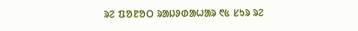ᱨᱮ ᱯᱚᱱᱚᱛ ᱨᱟᱡᱽᱰᱟᱦᱟᱨ ᱖᱕ ᱥᱩᱨ ᱨᱮ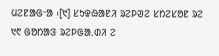ᱢᱮᱱᱟᱜᱼᱟ ᱾[᱑] ᱥᱩᱫᱷᱟᱱᱤ ᱨᱮᱞᱣᱮ ᱥᱴᱮᱥᱚᱱ ᱨᱮ ᱑᱖ ᱜᱚᱴᱟᱝ ᱨᱮᱞᱜᱟᱹᱰᱤ ᱮ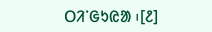ᱛᱤᱸᱜᱩᱭᱟ ᱾[᱒]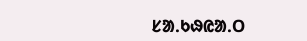ᱥᱟᱹᱠᱷᱭᱟᱹᱛ